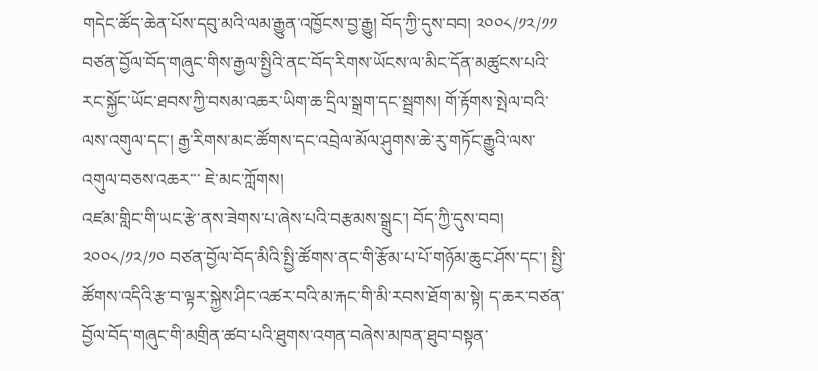གདེང་ཚོད་ཆེན་པོས་དབུ་མའི་ལམ་རྒྱུན་འཁྱོངས་བྱ་རྒྱུ། བོད་ཀྱི་དུས་བབ། ༢༠༠༨/༡༢/༡༡ བཙན་བྱོལ་བོད་གཞུང་གིས་རྒྱལ་སྤྱིའི་ནང་བོད་རིགས་ཡོངས་ལ་མིང་དོན་མཚུངས་པའི་ རང་སྐྱོང་ཡོང་ཐབས་ཀྱི་བསམ་འཆར་ཡིག་ཆ་དྲིལ་སྒྲག་དང་སྦྲགས། གོ་རྟོགས་སྤེལ་བའི་ལས་འགུལ་དང་། རྒྱ་རིགས་མང་ཚོགས་དང་འབྲེལ་མོལ་ཤུགས་ཆེ་རུ་གཏོང་རྒྱུའི་ལས་འགུལ་བཅས་འཆར་་་ ཇེ་མང་ཀློགས།
འཛམ་གླིང་གི་ཡང་རྩེ་ནས་ཟེགས་པ་ཞེས་པའི་བརྩམས་སྒྲུང་། བོད་ཀྱི་དུས་བབ། ༢༠༠༨/༡༢/༡༠ བཙན་བྱོལ་བོད་མིའི་སྤྱི་ཚོགས་ནང་གི་རྩོམ་པ་པོ་གཉོམ་ཆུང་ཤོས་དང་། སྤྱི་ཚོགས་འདིའི་རྩ་བ་ལྟར་སྐྱེས་ཤིང་འཚར་བའི་མ་རྐང་གི་མི་རབས་ཐོག་མ་སྟེ། ད་ཆར་བཙན་བྱོལ་བོད་གཞུང་གི་མགྲིན་ཚབ་པའི་ཐུགས་འགན་བཞེས་མཁན་ཐུབ་བསྟན་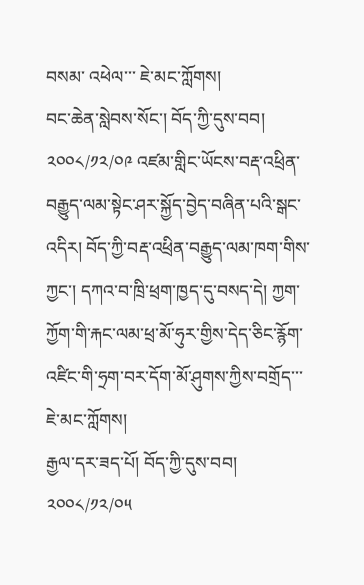བསམ་ འཕེལ་་་ ཇེ་མང་ཀློགས།
བང་ཆེན་སླེབས་སོང་། བོད་ཀྱི་དུས་བབ། ༢༠༠༨/༡༢/༠༩ འཛམ་གླིང་ཡོངས་བརྡ་འཕྲིན་བརྒྱུད་ལམ་སྟེང་ཤར་སྐྱོད་བྱེད་བཞིན་པའི་སྒང་འདིར། བོད་ཀྱི་བརྡ་འཕྲིན་བརྒྱུད་ལམ་ཁག་གིས་ཀྱང་། དཀའ་བ་ཁྲི་ཕྲག་ཁྱད་དུ་བསད་དེ། ཀྱག་ཀྱོག་གི་རྐང་ལམ་ཕྲ་མོ་ཧུར་གྱིས་དེད་ཅིང་རྙོག་འཛིང་གི་ཧྲག་བར་དོག་མོ་ཤུགས་ཀྱིས་བགྲོད་་་ ཇེ་མང་ཀློགས།
རྒྱལ་དར་ཟད་པོ། བོད་ཀྱི་དུས་བབ། ༢༠༠༨/༡༢/༠༥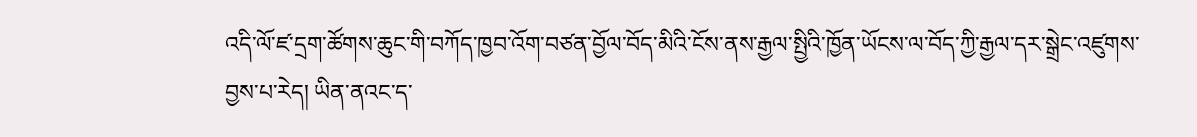འདི་ལོ་ཛ་དྲག་ཚོགས་ཆུང་གི་བཀོད་ཁྱབ་འོག་བཙན་བྱོལ་བོད་མིའི་ངོས་ནས་རྒྱལ་སྤྱིའི་ཁྱོན་ཡོངས་ལ་བོད་ཀྱི་རྒྱལ་དར་སྒྲེང་འཛུགས་བྱས་པ་རེད། ཡིན་ནའང་ད་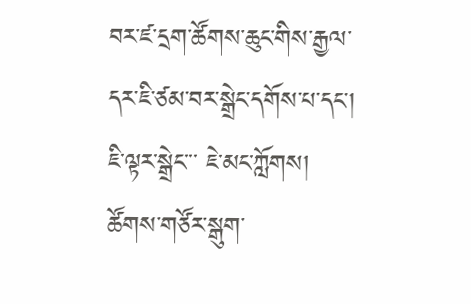བར་ཛ་དྲག་ཚོགས་ཆུང་གིས་རྒྱལ་དར་ཇི་ཙམ་བར་སྒྲེང་དགོས་པ་དང་། ཇི་ལྟར་སྒྲེང་་་ ཇེ་མང་ཀློགས།
ཚོགས་གཙོར་སྒུག་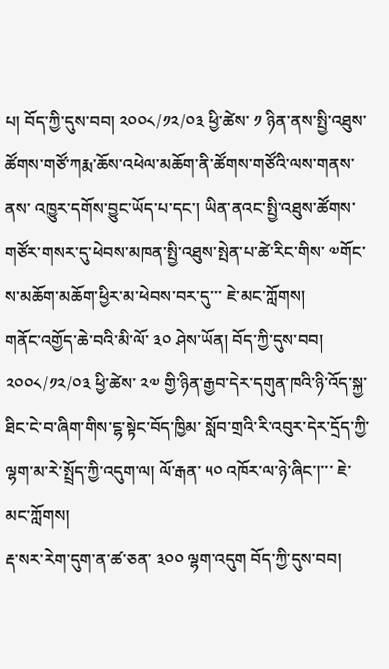པ། བོད་ཀྱི་དུས་བབ། ༢༠༠༨/༡༢/༠༣ ཕྱི་ཚེས་ ༡ ཉིན་ནས་སྤྱི་འཐུས་ཚོགས་གཙོ་ཀརྨ་ཆོས་འཕེལ་མཆོག་ནི་ཚོགས་གཙོའི་ལས་གནས་ནས་ འཁྱུར་དགོས་བྱུང་ཡོད་པ་དང་། ཡིན་ནའང་སྤྱི་འཐུས་ཚོགས་གཙོར་གསར་དུ་ཕེབས་མཁན་སྤྱི་འཐུས་སྤེན་པ་ཚེ་རིང་གིས་ ༧གོང་ས་མཆོག་མཆོག་ཕྱིར་མ་ཕེབས་བར་དུ་་་ ཇེ་མང་ཀློགས།
གནོང་འགྱོད་ཆེ་བའི་མི་ལོ་ ༣༠ ཤེས་ཡོན། བོད་ཀྱི་དུས་བབ། ༢༠༠༨/༡༢/༠༣ ཕྱི་ཚེས་ ༢༧ གྱི་ཉིན་རྒྱབ་དེར་དགུན་ཁའི་ཉི་འོད་སྐྱ་ཐིང་ངེ་བ་ཞིག་གིས་ངྷ་སྟེང་བོད་ཁྱིམ་ སློབ་གྲའི་རི་འབུར་དེར་དྲོད་ཀྱི་ལྷག་མ་རེ་སྤྲོད་ཀྱི་འདུག་ལ། ལོ་རྒན་ ༥༠ འཁོར་ལ་ཉེ་ཞིང་།་་་ ཇེ་མང་ཀློགས།
རྡ་སར་རེག་དུག་ན་ཚ་ཅན་ ༣༠༠ ལྷག་འདུག བོད་ཀྱི་དུས་བབ།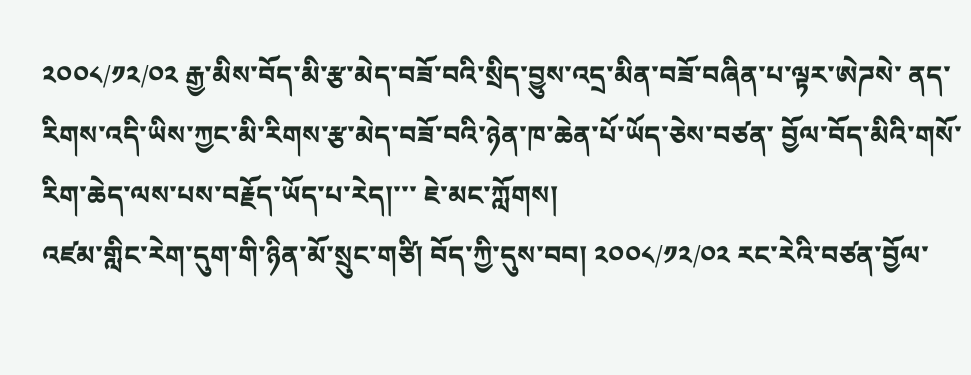༢༠༠༨/༡༢/༠༢ རྒྱ་མིས་བོད་མི་རྩ་མེད་བཟོ་བའི་སྲིད་བྱུས་འདྲ་མིན་བཟོ་བཞིན་པ་ལྟར་ཨེཌསེ་ ནད་རིགས་འདི་ཡིས་ཀྱང་མི་རིགས་རྩ་མེད་བཟོ་བའི་ཉེན་ཁ་ཆེན་པོ་ཡོད་ཅེས་བཙན་ བྱོལ་བོད་མིའི་གསོ་རིག་ཆེད་ལས་པས་བརྗོད་ཡོད་པ་རེད།་་་ ཇེ་མང་ཀློགས།
འཛམ་གླིང་རེག་དུག་གི་ཉིན་མོ་སྲུང་གཙི། བོད་ཀྱི་དུས་བབ། ༢༠༠༨/༡༢/༠༢ རང་རེའི་བཙན་བྱོལ་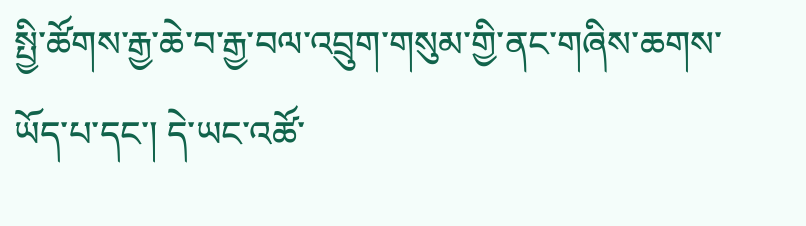སྤྱི་ཚོགས་རྒྱ་ཆེ་བ་རྒྱ་བལ་འབྲུག་གསུམ་གྱི་ནང་གཞིས་ཆགས་ ཡོད་པ་དང་། དེ་ཡང་འཚོ་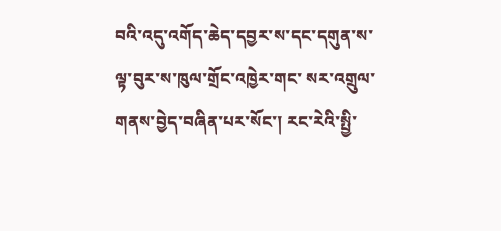བའི་འདུ་འགོད་ཆེད་དབྱར་ས་དང་དགུན་ས་ལྟ་བུར་ས་ཁུལ་གྲོང་འཁྱེར་གང་ སར་འགྲུལ་གནས་བྱེད་བཞིན་པར་སོང་། རང་རེའི་སྤྱི་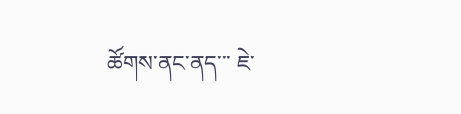ཚོགས་ནང་ནད་་་ ཇེ་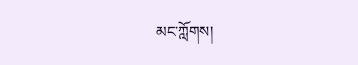མང་ཀློགས།